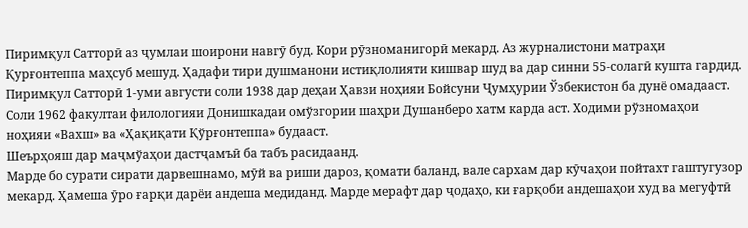Пиримқул Сатторӣ аз ҷумлаи шоирони навгӯ буд. Кори рӯзноманигорӣ мекард. Аз журналистони матраҳи Қурғонтеппа маҳсуб мешуд. Ҳадафи тири душманони истиқлолияти кишвар шуд ва дар синни 55-солагӣ кушта гардид.
Пиримқул Сатторӣ 1-уми августи соли 1938 дар деҳаи Ҳавзи ноҳияи Бойсуни Ҷумҳурии Ўзбекистон ба дунё омадааст.
Соли 1962 факултаи филологияи Донишкадаи омўзгории шаҳри Душанберо хатм карда аст. Ходими рўзномаҳои ноҳияи «Вахш» ва «Ҳақиқати Қўрғонтеппа» будааст.
Шеърҳояш дар маҷмўаҳои дастҷамъӣ ба табъ расидаанд.
Марде бо сурати сирати дарвешнамо, мӯй ва риши дароз, қомати баланд, вале сархам дар кӯчаҳои пойтахт гаштугузор мекард. Ҳамеша ӯро ғарқи дарёи андеша медиданд. Марде мерафт дар ҷодаҳо, ки ғарқоби андешаҳои худ ва мегуфтӣ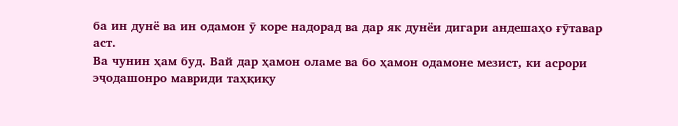ба ин дунё ва ин одамон ӯ коре надорад ва дар як дунёи дигари андешаҳо ғӯтавар аст.
Ва чунин ҳам буд. Вай дар ҳамон оламе ва бо ҳамон одамоне мезист, ки асрори эҷодашонро мавриди таҳқиқу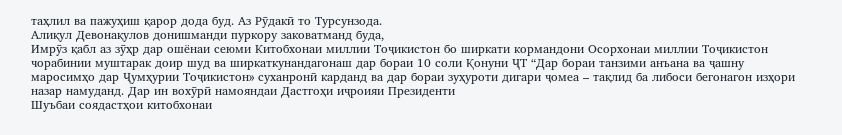таҳлил ва пажуҳиш қарор дода буд. Аз Рӯдакӣ то Турсунзода.
Алиқул Девонақулов донишманди пуркору заковатманд буда,
Имрӯз қабл аз зӯҳр дар ошёнаи сеюми Китобхонаи миллии Тоҷикистон бо ширкати кормандони Осорхонаи миллии Тоҷикистон чорабинии муштарак доир шуд ва ширкаткунандагонаш дар бораи 10 соли Қонуни ҶТ “Дар бораи танзими анъана ва ҷашну маросимҳо дар Ҷумҳурии Тоҷикистон» суханронӣ карданд ва дар бораи зуҳуроти дигари ҷомеа – тақлид ба либоси бегонагон изҳори назар намуданд. Дар ин вохӯрӣ намояндаи Дастгоҳи иҷроияи Президенти
Шуъбаи соядастҳои китобхонаи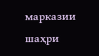марказии шаҳри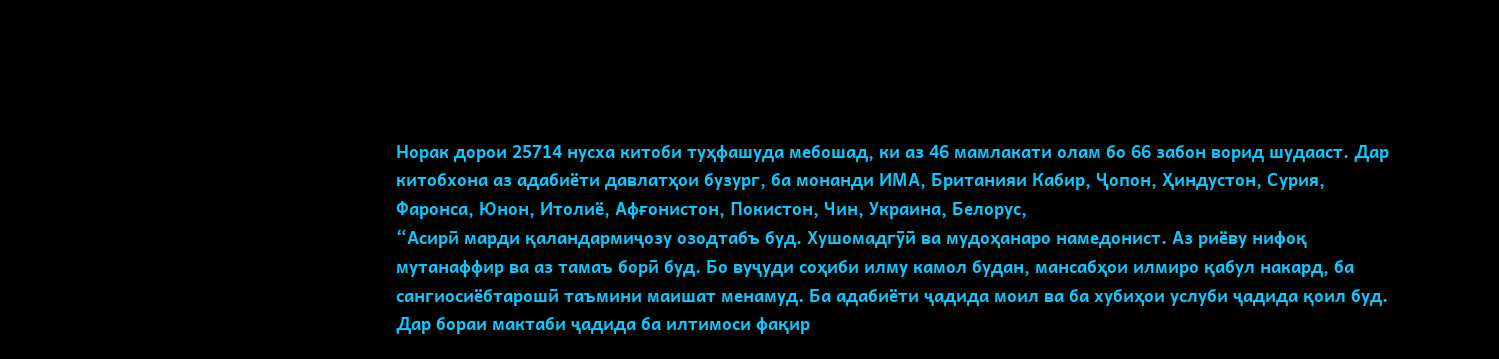Норак дорои 25714 нусха китоби туҳфашуда мебошад, ки аз 46 мамлакати олам бо 66 забон ворид шудааст. Дар китобхона аз адабиёти давлатҳои бузург, ба монанди ИМА, Британияи Кабир, Ҷопон, Ҳиндустон, Сурия, Фаронса, Юнон, Итолиё, Афғонистон, Покистон, Чин, Украина, Белорус,
“Асирӣ марди қаландармиҷозу озодтабъ буд. Хушомадгӯӣ ва мудоҳанаро намедонист. Аз риёву нифоқ мутанаффир ва аз тамаъ борӣ буд. Бо вуҷуди соҳиби илму камол будан, мансабҳои илмиро қабул накард, ба сангиосиёбтарошӣ таъмини маишат менамуд. Ба адабиёти ҷадида моил ва ба хубиҳои услуби ҷадида қоил буд. Дар бораи мактаби ҷадида ба илтимоси фақир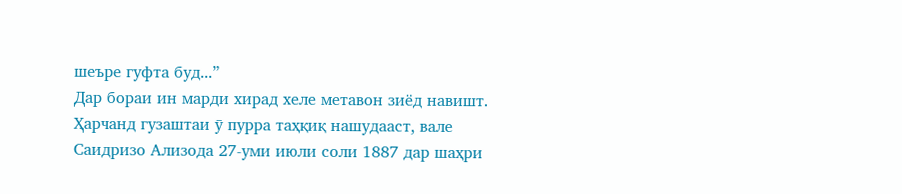шеъре гуфта буд...”
Дар бораи ин марди хирад хеле метавон зиёд навишт. Ҳарчанд гузаштаи ӯ пурра таҳқиқ нашудааст, вале
Саидризо Ализода 27-уми июли соли 1887 дар шаҳри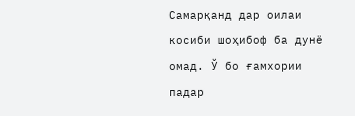Самарқанд дар оилаи косиби шоҳибоф ба дунё омад. Ў бо ғамхории падар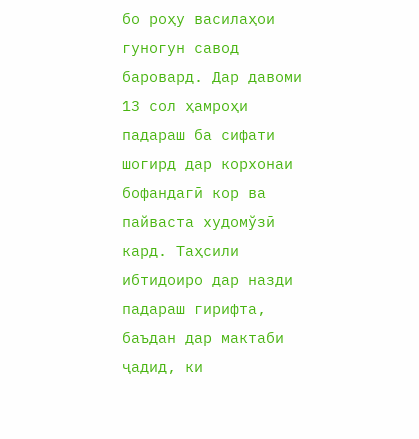бо роҳу василаҳои гуногун савод баровард. Дар давоми 13 сол ҳамроҳи падараш ба сифати шогирд дар корхонаи бофандагӣ кор ва пайваста худомўзӣ кард. Таҳсили ибтидоиро дар назди падараш гирифта, баъдан дар мактаби ҷадид, ки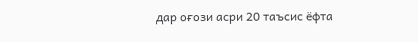дар оғози асри 20 таъсис ёфта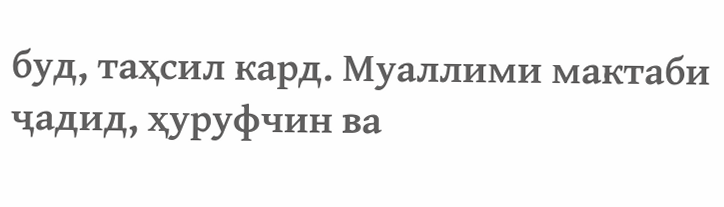буд, таҳсил кард. Муаллими мактаби ҷадид, ҳуруфчин ва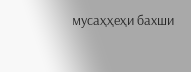мусаҳҳеҳи бахши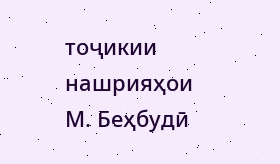тоҷикии нашрияҳои М. Беҳбудӣ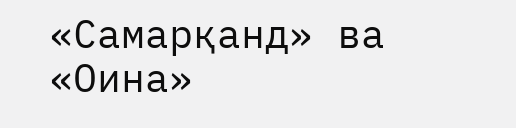«Самарқанд» ва «Оина»